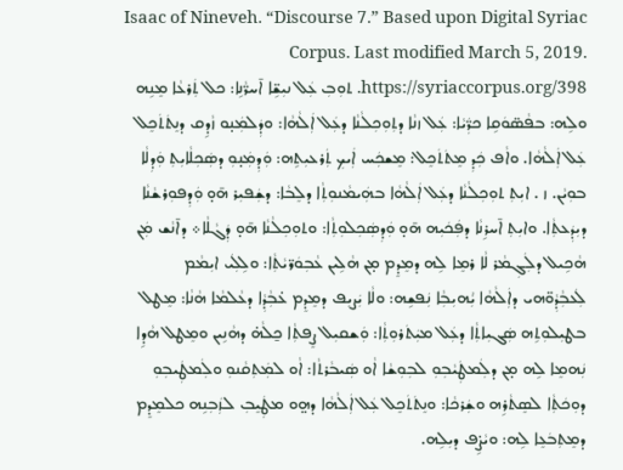Isaac of Nineveh. “Discourse 7.” Based upon Digital Syriac Corpus. Last modified March 5, 2019. https://syriaccorpus.org/398. ܬܘܼܒܼ ܥܲܠ ܢܝܼܫܹ̈ܐ ܐ̄ܚܪ̈ܵܢܹܐ: ܟܠ ܬܲܪܥܵܐ ܡܸܢܹܗ ܘܠܹܗ: ܒܦܵܤ̈ܘܿܩܹܐ ܟܪ̈ܲܝܵܐ: ܥܲܠ ܙܢܵܐ ܕܬܼܘܼܟܼܠܵܢܵܐ ܕܥܲܠ ܐܲܠܵܗܵܐ: ܘܕܲܠܡܲܢ̣ܘ ܙܵܕܹܩ ܕܢܸܬܿܬܿܟܸܠ ܥܲܠ ܐܲܠܵܗܵܐ. ܘܐܵܦ ܟܲܕܼ ܡܸܬܿܬܿܟܸܠ: ܡܸܫܟܲܚ ܐܲܝܟܼ ܬܲܪܥܝܼܬܹܗ: ܘܲܕܼܡܲܢ̣ܘܼ ܕܤܲܟܼܠܵܐܝܼܬܼ ܘܲܕܼܠܵܐ ܒܘܼܝܵܢ. ܙ . ܐܝܼܬܼ ܬܘܼܟܼܠܵܢܵܐ ܕܥܲܠ ܐܲܠܵܗܵܐ ܒܗܲܝܡܵܢܘܼܬܼܵܐ ܕܠܸܒܵܐ: ܕܫܲܦܝܼܪ ܗ̄ܘ̣ ܘܲܕܼܦܘܼܪܫܵܢܵܐ ܕܝܼܕܲܥܬܼܵܐ. ܘܐܝܼܬܼ ܐ̄ܚܪܹܢܵܐ ܕܦܲܟܿܝܼܗ ܗ̄ܘ̣ ܘܲܕܼܤܲܟܼܠܘܼܬܼܵܐ: ܘܬܘܼܟܼܠܵܢܵܐ ܗ̄ܘ̣ ܕܲܓܵܠܵܐ܀ ܕܐ̄ܢܵܫ ܡܲܢ ܗܵܟܹܝܠ ܕܠܲܓܼܡܵܪ ܠܵܐ ܪܡܸܐ ܠܹܗ ܕܡܸܕܸܡ ܡ̣ܢ ܗܵܠܹܝܢ ܥܵܒܼܘܿܪ̈ܝܵܬܼܵܐ: ܘܠܹܠܲܝ ܐܝܼܡܵܡ ܠܲܥܒܼܵܕܼܵܘ̈ܗܝ ܕܐܲܠܵܗܵܐ ܝܑܼܗܝܼܒܼܵܐ ܢܲܦܫܹܗ: ܘܠܵܐ ܝܲܨܝܼܦ ܕܡܸܕܸܡ ܥ̇ܒܼܵܕܼܵܐ ܕܥܵܠܡܵܐ ܗܵܢܵܐ: ܡܸܛܠ ܒܛܝܼܠܘܼܬܹܗ ܤܲܓܝܼܐܬܼܵܐ ܕܥܲܠ ܡܝܲܬܿܪܘܼܬܼܵܐ: ܘܲܫܩܝܼܠ ܨܸܦܬܼܵܐ ܟ̱ܠܵܗ̇ ܕܗܵܢܹܝܢ ܘܡܸܛܠ ܗܵܕܹܐ ܢܲܗܡܸܐ ܠܹܗ ܡ̣ܢ ܕܠܲܡܛܲܝܵܒܼܘܼ ܠܒܼܘܼܫܵܐ ܐܵܘ ܤܲܝܒܵܪܬܵܐ: ܐܵܘ ܠܡܲܬܼܩܵܢܘܼ ܘܠܲܡܛܲܝܒܼܘܼ ܕܘܼܟܿܬܼܵܐ ܠܤܸܬܵܪܹܗ ܘܫܲܪܟܵܐ: ܘܢܸܬܿܬܿܟܸܠ ܥܲܠ ܐܲܠܵܗܵܐ ܕܗ̤ܘ ܡܛܲܝܸܒܼ ܠܙܲܒܼܢܹܗ ܟܠܡܸܕܸܡ ܕܡܸܬܼܒܿܥܸܐ ܠܹܗ: ܘܝܵܨܹ̇ܦ ܕܝܼܠܹܗ.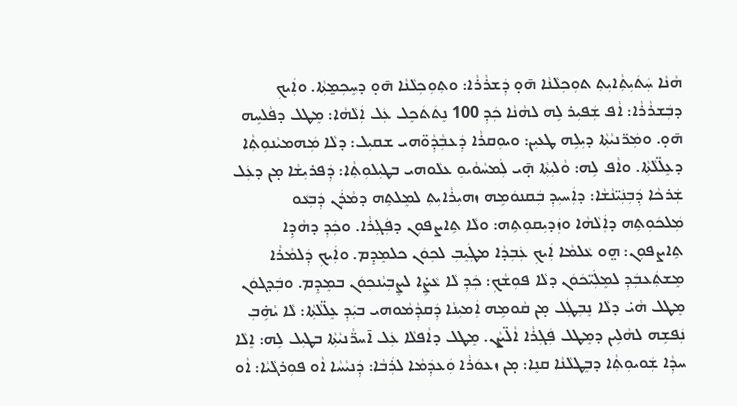ܗܵܢܵܐ ܚܲܬܿܝܼܬܼܵܐܝܼܬܼ ܬܘܼܟܼܠܵܢܵܐ ܗ̄ܘ̣ ܕܲܫܪܵܪܵܐ: ܘܬܼܘܼܟܼܠܵܢܵܐ ܗ̄ܘ̣ ܕܚܸܟܼܡ̱ܬܼܵܐ. ܘܐܲܝܟܼ ܕܒܲܫܪܵܪܵܐ: ܐܵܦ ܫܲܦܝܼܪ ܠܹܗ ܠܗܵܢܵܐ ܟܲܕܼ 100 ܢܸܬܿܬܿܟܸܠ ܥܲܠ ܐܲܠܵܗܵܐ: ܡܸܛܠ ܕܦܵܠܚܹܗ ܗ̄ܘ̣. ܘܡܲܪ̈ܢܝܵܬܼܵܐ ܕܝܼܠܹܗ ܛܥܝܼܢ: ܘܝܘܼܩܪܵܐ ܕܲܥܒܼܵܕܼܵܘ̈ܗܝ ܫܩܝܼܠ: ܕܠܵܐ ܡܲܗܡܝܵܢܘܼܬܼܵܐ ܕܥܸܠ̈ܠܵܬܼܵܐ. ܘܐܵܦ ܠܹܗ: ܘܵܠܝܼܬܼܵܐ ܗ̣̄ܝ ܠܲܡܚܵܘܵܝܘܼ ܥܠܵܘܗܝ ܒܛܝܼܠܘܼܬܼܵܐ: ܕܲܦܪܝܼܫܵܐ ܡ̣ܢ ܕܥܲܠ ܫܲܪܟܵܐ ܕܲܒܼܢܲܝ̈ܢܵܫܵܐ: ܕܐܲܚܝܼܕܼ ܒܲܩܢܘܿܡܹܗ ܙܗܝܼܪܵܐܝܼܬܼ ܠܡܸܠܬܹܗ ܕܡܵܪܲܢ ܕܲܒܼܥܵܘ ܡܲܠܟܿܘܼܬܹܗ ܕܐܲܠܵܗܵܐ ܘܙܲܕܝܼܩܘܼܬܹܗ: ܘܠܵܐ ܬܹܐܨܦܘܼܢ ܕܦܲܓܼܪܵܐ. ܘܟܲܕܼ ܕܗܵܕܹܐ ܬܹܐܨܦܘܼܢ: ܗ̤ܘ ܥܵܠܡܵܐ ܐܲܝܟܼ ܥܲܒܼܕܵܐ ܡܛܲܝܸܒܼ ܠܟܼܘܿܢ ܟܠܡܸܕܸܡ. ܘܐܲܝܟܼ ܕܲܠܡܵܪܵܐ ܡܸܫܬܲܥܒܲܕܼ ܠܡܸܠܲܝ̈ܟܿܘܿܢ ܕܠܵܐ ܦܘܼܫܵܟܼ: ܟܲܕܼ ܠܵܐ ܥܵܨܹ̇ܐ ܠܨܸܒܼܝܵܢܟܼܘܿܢ ܒܡܸܕܸܡ. ܘܒܲܕܓܘܿܢ ܡܸܛܠ ܗܵܝ̇ ܕܠܵܐ ܢܸܒܼܛܲܠ ܡ̣ܢ ܩܵܘܡܹܗ ܐܲܡܝܼܢܵܐ ܕܲܩܕܼܵܡܵܘܗܝ ܒܝܲܕܼ ܥܸܠ̈ܠܵܬܼܵܐ: ܠܵܐ ܝܵܗܹ̇ܒܼ ܢܲܦܫܹܗ ܠܗܵܠܹܝܢ ܕܡܸܛܠ ܦܲܓܼܪܵܐ ܐܵܠ̈ܨܵܢ. ܡܸܛܠ ܕܐܵܦܠܵܐ ܥܲܠ ܐ̄ܚܪ̈ܵܢܝܵܬܼܵܐ ܒܛܝܼܠ ܠܹܗ: ܐܸܠܵܐ ܚܕܼܵܐ ܫܲܘܝܘܼܬܼܵܐ ܕܒܸܛܠܵܢܵܐ ܩܢܸܐ: ܡ̣ܢ ܙܥܘܿܪܵܐ ܘܲܥܕܲܡܵܐ ܠܪܲܒܵܐ: ܕܲܢܝܵܚܵܐ ܐܵܘ ܦܘܼܪܓܵܝܵܐ: ܐܵܘ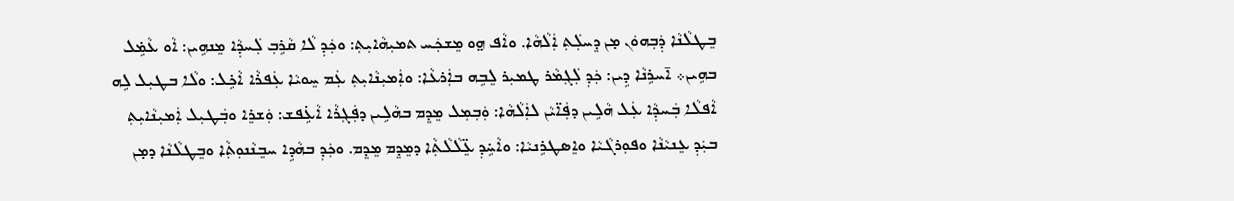ܒܸܛܠܵܢܵܐ ܕܲܒܼܗܘܿܢ ܡ̣ܢ ܕܸܚܠܲܬܼ ܐܲܠܵܗܵܐ. ܘܐܵܦ ܗ̤ܘ ܡܸܫܟܲܚ ܬܡܝܼܗܵܐܝܼܬܼ: ܘܟܲܕܼ ܠܵܐ ܩܵܪܹܒܼ ܠܲܚܕܼܵܐ ܡܸܢܗܹܝܢ: ܐܵܘ ܥܵܡܹ̇ܠ ܒܗܹܝܢ܀ ܐ̄ܚܪܹܢܵܐ ܕܹܝܢ: ܟܲܕܼ ܠܲܓܼܡܵܪ ܛܡܝܼܪ ܠܸܒܹܗ ܒܐܲܪܥܵܐ: ܘܐܲܡܝܼܢܵܐܝܼܬܼ ܥܲܡ ܚܸܘܝܵܐ ܥܲܦܪܵܐ ܐܵܟܹ̇ܠ: ܘܠܵܐ ܒܛܝܼܠ ܠܹܗ ܐܵܦܠܵܐ ܒܲܚܕܼܵܐ ܥܲܠ ܗܵܠܹܝܢ ܕܦܲܐ̈ܝܵܢ ܠܐܲܠܵܗܵܐ: ܘܲܒܼܡܼܠ ܡܸܕܸܡ ܒܗܵܠܹܝܢ ܕܦܲܓܼܪܵܐ ܐܵܥܹ̇ܦܫ: ܘܲܫܪܸܐ ܘܒܲܛܝܼܠ ܐܲܡܝܼܢܵܐܝܼܬܼ ܒܝܲܕܼ ܥܸܢܝܵܢܵܐ ܘܦܘܼܪܓܵܝܵܐ ܘܐܸܤܛܪܹܢܝܵܐ: ܘܐܵܚܹ̇ܕܼ ܥܸ̈ܠܵܠܵܬܼܵܐ ܕܡܸܕܸܡ ܡܸܕܸܡ. ܘܟܲܕܼ ܒܗܵܕܹܐ ܚܒܸܢܵܢܘܼܬܼܵܐ ܘܒܸܛܠܵܢܵܐ ܕܡ̣ܢ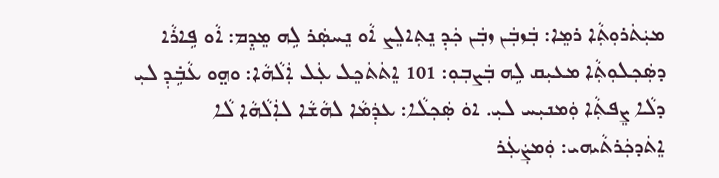ܡܝܲܬܿܪܘܼܬܼܵܐ ܪܡܸܐ: ܒܲܙܒܲܢ ܙܒܲܢ ܟܲܕܼ ܢܸܬܼܐܠܸܨ ܐܵܘ ܢܸܚܤܲܪ ܠܹܗ ܡܸܕܸܡ: ܐܵܘ ܦܹܐܪܵܐ ܕܤܲܟܼܠܘܼܬܼܵܐ ܡܥܝܼܩ ܠܹܗ ܒܲܨܒܼܘܼ: 101 ܐܸܬܿܬܿܟܸܠ ܥܲܠ ܐܲܠܵܗܵܐ: ܘܗ̤ܘ ܥܵܒܹ̇ܕܼ ܠܝܼ ܕܠܵܐ ܨܸܦܬܼܵܐ ܘܲܡܢܝܼܚ ܠܝܼ. ܐܘܿ ܤܲܟܼܠܵܐ: ܥܕܲܡܵܐ ܠܗܵܫܵܐ ܠܐܲܠܵܗܵܐ ܠܵܐ ܐܸܬܿܕܟܲܪܬܵܝܗܝ: ܘܲܡܨܲܥܲܪ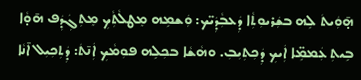ܗ̣̄ܘܲܝܬܿ ܠܹܗ ܒܫܲܪܝܘܼܬܼܵܐ ܕܲܥܒܼܵܕܲܝ̈ܟ: ܘܲܫܡܹܗ ܡܸܛܠܵܬܼܵܟܼ ܡܸܬܼܓܲܕܲܦ ܗ̄ܘ̣ܵܐ ܒܹܝܬܼ ܥܲܡܡܹ̈ܐ ܐܲܝܟܼ ܕܲܟܼܬܼܝܼܒܼ. ܘܗܵܫܵܐ ܒܟܼܠܹܗ ܦܘܼܡܵܟܼ ܐܲܢ̄ܬܿ: ܕܲܬܼܟܼܝܼܠ ܐ̄ܢܵܐ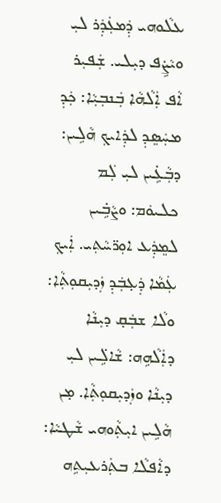ܥܠܵܘܗܝ ܕܲܡܥܲܕܲܪ ܠܝܼ ܘܝܵܨܹ̇ܦ ܕܝܼܠܝ. ܫܲܦܝܼܪ ܐܵܦ ܐܲܠܵܗܵܐ ܒܲܢܒܼܝܼܵܐ: ܟܲܕܼ ܡܚܲܤܸܕܼ ܠܕܲܐܝܟܼ ܗܵܠܹܝܢ: ܕܒܼܵܥܹ̇ܝܢ ܠܝܼ ܠܲܡ ܟܠܝܘܿܡ: ܘܨܵܒܹ̇ܝܢ ܠܡܸܕܲܥ ܐܘܼܪ̈ܚܵܬܼܝ. ܐܲܝܟܼ ܥܲܡܵܐ ܕܲܥ̣ܒܲܕܼ ܙܲܕܝܼܩܘܼܬܼܵܐ: ܘܠܵܐ ܫܒܲܩ̣ ܕܝܼܢܵܐ ܕܐܲܠܵܗܹܗ: ܫܵܐܠܹ̇ܝܢ ܠܝܼ ܕܝܼܢܵܐ ܘܙܲܕܝܼܩܘܼܬܼܵܐ. ܡ̣ܢ ܗܵܠܹܝܢ ܐܝܼܬܼܵܘܗܝ ܫܵܛܝܵܐ: ܕܐܵܦܠܵܐ ܒܬܲܪܥܝܼܬܹܗ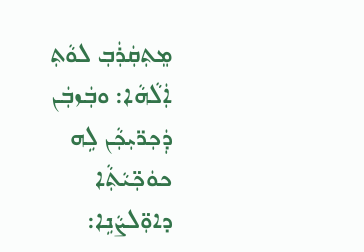ܡܸܬܼܩܲܪܲܒܼ ܠܘܵܬܼ ܐܲܠܵܗܵܐ: ܘܒܲܙܒܲܢ ܕܲܟܼܪ̈ܝܼܟܼܵܢ ܠܹܗ ܟܘܿܟܼ̈ܝܵܬܼܵܐ ܕܐܘܼ̈ܠܨܵܢܹܐ: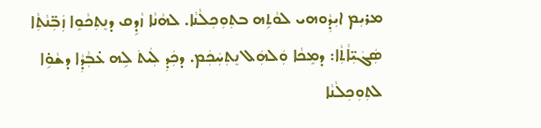ܡܪܝܼܡ ܐܝܼܕܼܵܘܗܝ ܠܘܵܬܹܗ ܒܬܼܘܼܟܼܠܵܢܵܐ. ܠܗܵܢܵܐ ܙܵܕܹܩ ܕܢܸܬܼܟܵܘܸܐ ܙܲܒܼ̈ܢܵܬܼܵܐ ܤܲܓܿܝܼ̈ܐܵܬܼܵܐ: ܕܡܸܟܵܐ ܘܲܠܗܲܠ ܢܸܬܼܚܲܟܲܡ. ܕܟܲܕܼ ܠܲܝܬܿ ܠܹܗ ܥ̇ܒܼܵܕܼܵܐ ܕܫܵܘܹ̇ܐ ܠܬܼܘܼܟܼܠܵܢܵܐ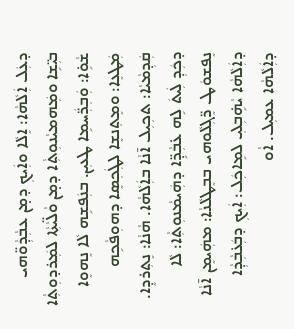ܕܥܲܠ ܐܲܠܵܗܵܐ: ܐܸܠܵܐ ܘܐܲܝܟܼ ܕܡ̣ܢ ܥܒܼܵܕܼܵܘ̈ܗܝ ܒܝܼ̈ܫܹܐ ܘܡܲܗܡܝܵܢܘܼܬܼܵܐ ܕܡ̣ܢ ܘܵܠ̈ܝܵܬܼܵܐ ܠܡܲܪܕܘܼܬܼܵܐ ܫܵܘܹ̇ܐ: ܘܲܒܼܪ̈ܲܚܡܹܐ ܛܥܝܼܢ. ܒܢܲܦܫܹܗ ܠܵܐ ܢܸܗܘܸܐ ܡܲܛܥܸܐ: ܘܡܸܬܼܢܫܸܐ ܠܛܲܟܼܤܸܐ ܕܗܘܼܦܵܟܹܗ ܩܲܕܼܡܵܝܵܐ: ܬܟܼܝܼܠ ܐ̄ܢܵܐ ܒܐܲܠܵܗܵܐ. ܗܵܢܵܐ: ܢܸܬܼܪܕܸܐ. ܕܟܲܕܼ ܠܲܝܬܿ ܠܹܗ ܥ̇ܒܼܵܕܹ̈ܐ ܕܗܲܝܡܵܢܘܼܬܼܵܐ: ܠܵܐ ܢܸܦܫܘܿܛ ܪܸ̈ܓܼܠܵܘܗܝ ܒܒܸܛܠܵܢܵܐ: ܡܗܲܝܡܸܢ ܐ̄ܢܵܐ ܕܐܲܠܵܗܵܐ ܝܵܗܹ̇ܒܼܠܝܼ ܠܡܹܐܟܲܠ: ܐܲܝܟܼ ܕܒܲܥ̇ܒܼܵܕܼܵܐ ܕܐܲܠܵܗܵܐ ܥܡܝܼܠ. ܐܵܘ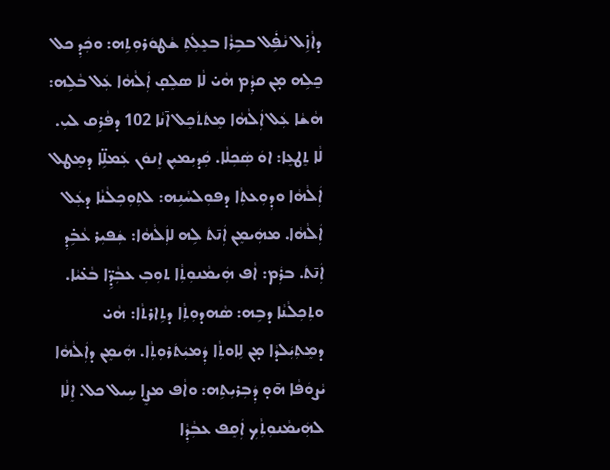ܕܐܵܙܹ̇ܠ ܢܵܦܹ̇ܿܠ ܒܒܹܪܵܐ ܒܥܸܠܲܬܼ ܫܵܛܘܿܪܘܼܬܹܗ: ܘܟܲܕܼ ܟܠ ܟ̱ܠܹܗ ܡ̣ܢ ܩܕܼܵܡ ܗܵܝ̇ ܠܵܐ ܤܠܸܩ̣ ܐܲܠܵܗܵܐ ܥܲܠ ܒܵܠܹܗ: ܗܵܫܵܐ ܥܲܠ ܐܲܠܵܗܵܐ ܡܸܬܿܬܿܟܸܠ ܐ̄ܢܵܐ 102 ܕܦܵܪܹܩ ܠܝܼ. ܠܵܐ ܬܸܛܥܸܐ: ܐܘܿ ܤܲܟܼܠܵܐ. ܩܲܕܝܼܡܝܼܢ ܐܸܢܘܿܢ ܥܲܡܠܹ̈ܐ ܕܡܸܛܠ ܐܲܠܵܗܵܐ ܘܕܼܘܼܥܬܼܵܐ ܕܦܘܼܠܚܵܢܹܗ: ܠܬܼܘܼܟܼܠܵܢܵܐ ܕܥܲܠ ܐܲܠܵܗܵܐ. ܡܗܲܝܡܸܢ ܐܲܢ̄ܬܿ ܠܹܗ ܠܐܲܠܵܗܵܐ: ܫܲܦܝܼܪ ܥܵܒܹ̇ܕܼ ܐܲܢ̄ܬܿ. ܒܪܲܡ: ܐܵܦ ܗܲܝܡܵܢܘܼܬܼܵܐ ܬܘܼܒܼ ܥܒܼܵܕܹ̈ܐ ܒܵܥ̇ܝܵܐ. ܘܬܼܟܼܠܵܢܵܐ ܕܒܹܗ: ܤܵܗܕܘܼܬܼܵܐ ܕܬܹܐܪܬܵܐ: ܗܵܝ̇ ܕܡܸܬܼܝܲܠܕܵܐ ܡ̣ܢ ܠܹܐܘܬܼܵܐ ܕܲܡܝܲܬܿܪܘܼܬܼܵܐ. ܗܲܝܡܸܢ ܕܐܲܠܵܗܵܐ ܝܵܨܘܿܦܵܐ ܗ̄ܘ̣ ܕܲܒܼܪܝܼܬܹܗ: ܘܐܵܦ ܡܨܸܐ ܚܹܝܠ ܟܠ. ܐܸܠܵܐ ܠܗܲܝܡܵܢܘܼܬܼܵܟܼ ܐܲܩܸܦ ܥܒܼܵܕܼܵܐ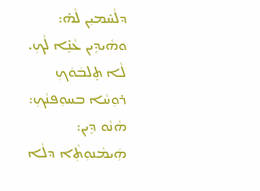ܕܠܵܚ̇ܡܝܼܢ ܠܵܗ̇: ܘܗܵܝܕܹܝܢ ܥܵܢܹ̇ܐ ܠܵܟܼ. ܠܵܐ ܬܸܠܒܿܘܿܟܼ ܪܘܼܚܵܐ ܒܚܘܼܦܢܵܟܼ: ܗܵܢܵܘ ܕܹܝܢ: ܗܲܝܡܵܢܘܼܬܼܵܐ ܕܠܵܐ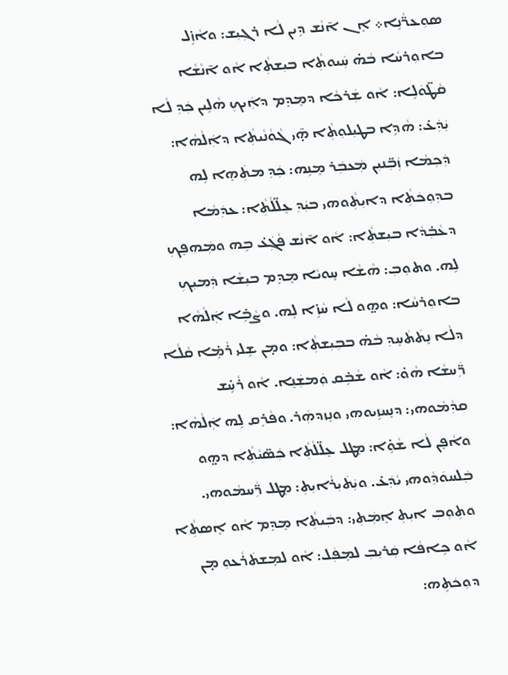ܤܘܼܥܪ̈ܵܢܹܐ܀ ܐܸܢ ܐ̄ܢܵܫ ܕܹܝܢ ܠܵܐ ܪܓܼܝܼܫ: ܘܐܵܙܹ̇ܠ ܒܐܘܼܪܚܵܐ ܒܵܗ̇ ܚܲܝܘܬܼܵܐ ܒܝܼܫܬܼܵܐ ܐܵܘ ܐ̄ܢܵܫܵܐ ܩܵܛ̈ܘܿܠܹܐ: ܐܵܘ ܫܲܪܟܵܐ ܕܡܸܕܸܡ ܕܐܲܝܟܼ ܗܵܠܹܝܢ ܟܲܕܼ ܠܵܐ ܝܲܕܲܥ̇: ܗܵܕܹܐ ܒܛܝܼܠܘܼܬܼܵܐ ܗ̣̄ܝ ܓܵܘܵܢܵܝܬܼܵܐ ܕܐܲܠܵܗܵܐ: ܕܲܟܼܡܵܐ ܙܲܒܼ̈ܢܝܼܢ ܡܲܥܒܲܪ ܡܸܢܹܗ: ܟܲܕܼ ܡܬܲܗܸܐ ܠܹܗ ܒܕܼܘܼܟܿܬܼܵܐ ܕܐܝܼܬܼܵܘܗܝ ܒܝܲܕܼ ܥܸܠ̈ܠܵܬܼܵܐ: ܥܕܲܡܵܐ ܕܥܵܒܼ̇ܕܵܐ ܒܝܼܫܬܼܵܐ: ܐܵܘ ܐ̄ܢܵܫ ܦܵܓܲܥ̇ ܒܹܗ ܘܡܲܗܦܸܟܼ ܠܹܗ. ܘܬܘܼܒܼ: ܗܵܫܵܐ ܚܸܘܝܵܐ ܡܸܕܸܡ ܒܝܼܫܵܐ ܕܲܡܝܼܟܼ ܒܐܘܼܪܚܵܐ: ܘܗ̤ܘ ܠܵܐ ܚܵܙܹ̇ܐ ܠܹܗ. ܘܨܵܒܹ̇ܐ ܐܲܠܵܗܵܐ ܕܠܵܐ ܢܸܬܿܬܿܚܸܕܼ ܒܵܗ̇ ܒܒܼܝܼܫܬܼܵܐ: ܘܡ̣ܢ ܫܹܠܝ ܪܵܡܹ̇ܐ ܩܵܠܵܐ ܪ̈ܲܚܫܵܐ ܗܵܘ̇: ܐܵܘ ܫܵܒܹ̇ܩ ܘܲܡܫܲܢܸܐ. ܐܵܘ ܪܵܚܹ̇ܫ ܩܕܼܵܡܵܘܗܝ: ܕܢܸܚܙܹܝܘܗܝ ܘܢܸܙܕܗܲܪ. ܘܦܵܪܹܩ ܠܹܗ ܐܲܠܵܗܵܐ: ܘܐܵܦܸܢ ܠܵܐ ܫܵܘܹ̇ܐ: ܡܸܛܠ ܥܸܠ̈ܠܵܬܼܵܐ ܟܲܤ̈ܝܵܬܼܵܐ ܕܗ̤ܘ ܒܲܠܚܘܿܕܼܵܘܗܝ ܝܵܕܲܥ̇. ܘܝܲܬܿܝܼܪܵܐܝܼܬܼ: ܡܸܛܠ ܪ̈ܲܚܡܵܘܗܝ. ܘܬܼܘܼܒܼ ܐܝܼܬܼ ܐܸܡܲܬܼܝ: ܕܒܲܝܬܼܵܐ ܡܸܕܸܡ ܐܵܘ ܐܸܤܬܼܵܐ ܐܵܘ ܟܹܐܦܵܐ ܩܲܪܝܼܒܼ ܠܡܸܦܲܠ: ܐܵܘ ܠܡܸܫܬܿܪܵܥܘܼ ܡ̣ܢ ܕܘܼܟܿܬܹܗ: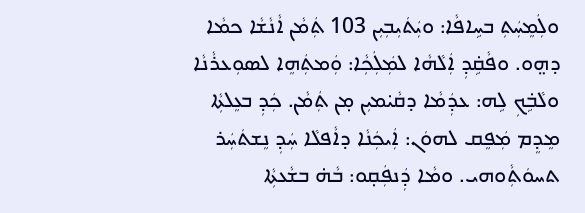ܘܠܲܡܸܚܲܬܼ ܒܚܹܐܦܵܐ: ܘܝܲܬܿܝܼܒܼܝܼܢ 103 ܬܲܡܵܢ ܐܵܢܵܫܵܐ ܟܡܵܐ ܕܗ̤ܘ. ܘܦܵܩܹ̇ܕܼ ܐܲܠܵܗܵܐ ܠܡܲܠܲܟܼܵܐ: ܘܲܡܬܲܗܸܐ ܠܤܘܼܥܪܵܢܵܐ ܘܠܵܒܹ̇ܟܼ ܠܹܗ: ܥܕܲܡܵܐ ܕܩܵܝ̇ܡܝܼܢ ܡ̣ܢ ܬܲܡܵܢ. ܟܲܕܼ ܒܥܸܠܬܼܵܐ ܡܸܕܸܡ ܡܲܦܸܩ ܠܗܘܿܢ: ܐܲܝܟܲܢܵܐ ܕܐܵܦܠܵܐ ܚܲܕܼ ܢܸܫܬܿܚܲܪ ܬܚܘܿܬܼܵܘܗܝ. ܘܡܵܐ ܕܲܢܦܲܩ̣ܘ: ܒܵܗ̇ ܒܫܵܥܬܼܵܐ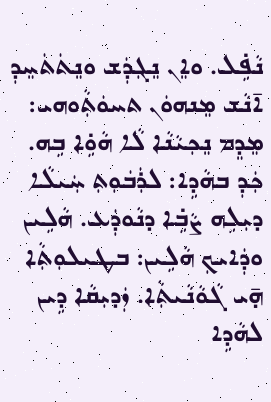ܢܵܦܹ̇ܠ. ܘܐܸܢ ܢܸܓܼܕܲܫ ܘܢܸܬܿܬܿܚܸܕܼ ܐ̄ܢܵܫ ܡܸܢܗܘܿܢ ܬܚܘܿܬܼܵܘܗܝ: ܡܸܕܸܡ ܢܸܟܼܝܵܢܵܐ ܠܵܐ ܗܵܘܹ̇ܐ ܒܹܗ. ܟܲܕܼ ܒܗܵܕܹܐ: ܠܪܲܒܿܘܼܬܼ ܚܲܝܠܵܐ ܕܝܼܠܹܗ ܨܵܒܹ̇ܐ ܕܢܵܘܕܲܥ. ܗܵܠܹܝܢ ܘܕܲܐܝܟܼ ܗܵܠܹܝܢ: ܒܛܝܠܘܼܬܼܵܐ ܗ̣̄ܝ ܓܵܘܵܢܵܝܬܼܵܐ. ܙܲܕܝܼܩܵܐ ܕܹܝܢ ܠܗܵܕܹܐ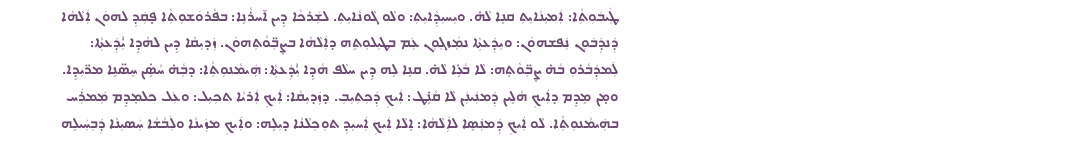ܛܲܝܒܿܘܼܬܼܵܐ: ܐܲܡܝܼܢܵܐܝܼܬܼ ܩܢܸܐ ܠܵܗ̇. ܘܝܼܚܝܼܕܼܵܐܝܼܬܼ: ܘܠܵܘ ܓܵܘܢܵܐܝܼܬܼ. ܠܫܲܪܟܵܐ ܕܹܝܢ ܐ̄ܚܪܵܢܹܐ: ܒܦܵܪܘܿܫܘܼܬܼܵܐ ܦ̣ܩܲܕܼ ܠܗܘܿܢ ܐܲܠܵܗܵܐ ܕܲܢܕܲܒܿܘܼܢ ܢܲܦܫܗܘܿܢ: ܘܝܼܕܲܥܬܼܵܐ ܢܡܲܙܓܼܘܼܢ ܥܲܡ ܒܛܝܼܠܘܼܬܹܗ ܕܐܲܠܵܗܵܐ ܒܨܸܒܼ̈ܘܵܬܼܗܘܿܢ. ܙܲܕܝܼܩܵܐ ܕܹܝܢ ܠܗܵܕܹܐ ܝܑܼܕܲܥܬܼܵܐ: ܠܲܡܕܲܒܵܪܘܼ ܒܵܗ̇ ܨܸܒܼ̈ܘܵܬܹܗ: ܠܵܐ ܒܵܥܹ̇ܐ ܠܵܗ̇. ܩܢܸܐ ܠܹܗ ܕܹܝܢ ܚܠܵܦ ܗܵܕܹܐ ܝܑܼܕܲܥܬܼܵܐ: ܗܲܝܡܵܢܘܼܬܼܵܐ: ܕܒܼܵܗ̇ ܚܵܤܹ̇ܢ ܚܸܤ̈ܢܹܐ ܡܪ̈ܝܼܕܹܐ. ܘܡ̣ܢ ܡܸܕܸܡ ܕܐܲܝܟܼ ܗܵܠܹܝܢ ܕܲܡܢܲܝܢܲܢ ܠܵܐ ܩܵܢܹ̇ܛ: ܐܲܝܟܼ ܕܲܟܼܬܼܝܼܒܼ. ܕܙܲܕܝܼܩܵܐ: ܐܲܝܟܼ ܐܲܪܝܵܐ ܬܟܼܝܼܠ: ܘܥܲܠ ܟܠܡܸܕܸܡ ܡܲܡܪܲܚ ܒܗܲܝܡܵܢܘܼܬܼܵܐ. ܠܵܘ ܐܲܝܟܼ ܕܲܡܢܲܤܸܐ ܠܐܲܠܵܗܵܐ: ܐܸܠܵܐ ܐܲܝܟܼ ܐܲܚܝܼܕܼ ܬܘܼܟܼܠܵܢܵܐ ܕܝܼܠܹܗ: ܘܐܲܝܟܼ ܡܙܲܝܢܵܐ ܘܠܲܒܵܫܵܐ ܚܲܤܝܼܢܵܐ ܕܲܒܼܚܲܝܠܹܗ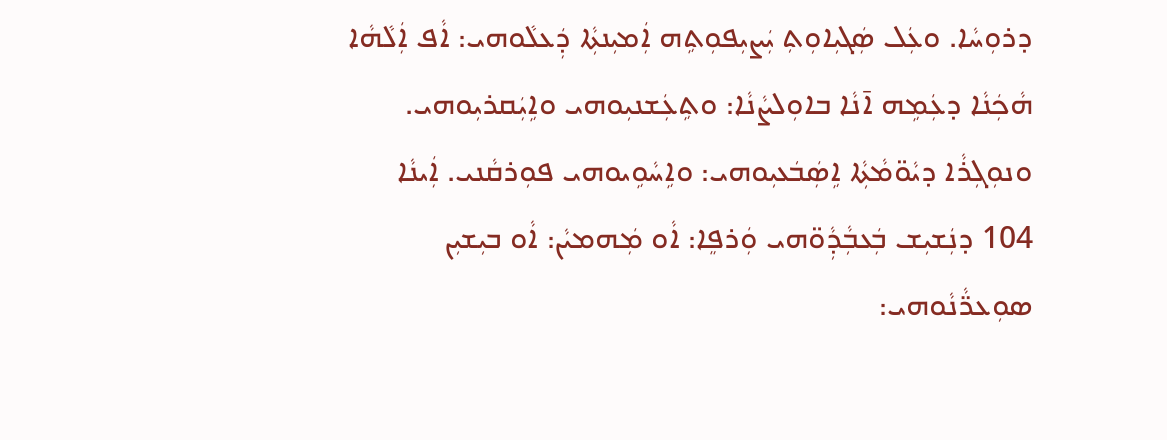ܕܪܘܼܚܵܐ. ܘܥܲܠ ܤܲܓܝܼܐܘܼܬܼ ܝܲܨܝܼܦܘܼܬܹܗ ܐܲܡܝܼܢܬܼܵܐ ܕܲܥܠܵܘܗܝ: ܐܵܦ ܐܲܠܵܗܵܐ ܗܵܟܲܢܵܐ ܕܥܲܡܹܗ ܐ̄ܢܵܐ ܒܐܘܼܠܨܵܢܵܐ: ܘܬܹܥܲܫܢܝܼܘܗܝ ܘܐܹܝܲܩܪܝܼܘܗܝ. ܘܢܘܼܓܼܪܵܐ ܕܝܵܘ̈ܡܵܬܼܵܐ ܐܹܤܲܒܿܥܝܼܘܗܝ: ܘܐܹܚܵܘܹܝܘܗܝ ܦܘܼܪܩܵܢܝ. ܐܲܝܢܵܐ 104 ܕܢܲܫܝܼܫ ܒܲܥܒܼܵܕܼܵܘ̈ܗܝ ܘܲܪܦܸܐ: ܐܵܘ ܡܲܗܡܝܵܢ: ܐܵܘ ܒܝܼܫܝܼܢ ܤܘܼܥܪ̈ܵܢܵܘܗܝ: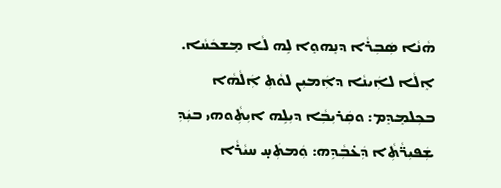ܗܵܢܵܐ ܤܲܒܼܪܵܐ ܕܢܸܗܘܸܐ ܠܹܗ ܠܵܐ ܡܸܫܟܿܚܵܐ. ܐܸܠܵܐ ܠܐܲܝܢܵܐ ܕܐܲܡܝܼܢ ܠܘܵܬܼ ܐܲܠܵܗܵܐ ܒܟܼܠܡܸܕܸܡ: ܘܩܲܪܝܼܒܼܵܐ ܕܝܼܠܹܗ ܐܝܼܬܼܵܘܗܝ ܒܝܲܕܼ ܫܲܦܝܼܪ̈ܵܬܼܵܐ ܕܲܥ̇ܒܼܵܕܹܗ: ܘܲܡܬܲܚ̣ ܚܝܵܪܵܐ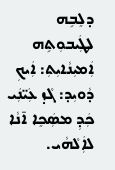ܕܠܸܒܹܗ ܠܛܲܝܒܘܼܬܹܗ ܐܲܡܝܼܢܵܐܝܼܬܼ: ܐܲܝܟܼ ܕܵܘܝܼܕ: ܓܵܙ̣ ܥܲܝ̈ܢܲܝ ܟܲܕܼ ܡܤܲܟܸܐ ܐ̄ܢܵܐ ܠܐܲܠܵܗܵܝ.